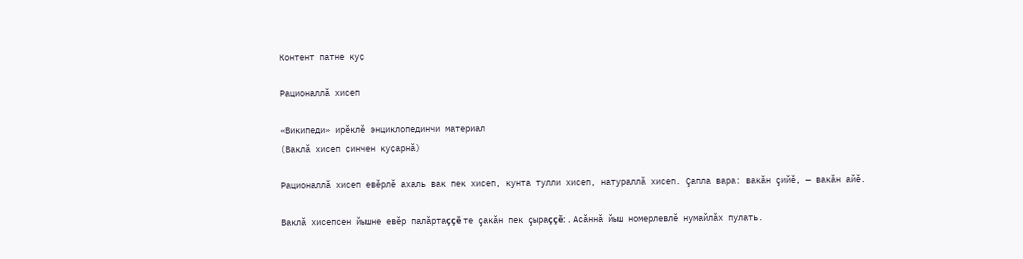Контент патне куҫ

Рационаллă хисеп

«Википеди» ирĕклĕ энциклопединчи материал
(Ваклă хисеп ҫинчен куҫарнӑ)

Рационаллă хисеп евĕрлĕ ахаль вак пек хисеп, кунта тулли хисеп, натураллă хисеп. Çапла вара: вакăн çийĕ, — вакăн айĕ.

Ваклă хисепсен йышне евĕр палăртаççĕ те çакăн пек çыраççĕ: . Асăннă йыш номерлевлĕ нумайлăх пулать.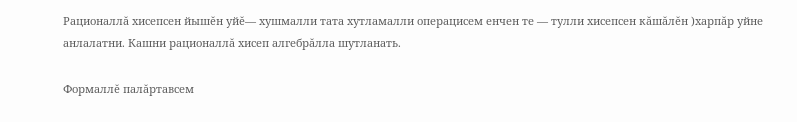Рационаллă хисепсен йышĕн уйĕ— хушмалли тата хутламалли операцисем енчен те — тулли хисепсен кăшăлĕн )харпăр уйне анлалатни. Кашни рационаллă хисеп алгебрăлла шутланать.

Формаллĕ палăртавсем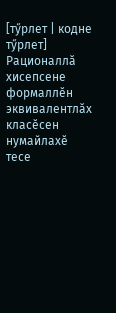[тӳрлет | кодне тӳрлет]
Рационаллă хисепсене формаллĕн эквивалентлăх класĕсен нумайлахĕ тесе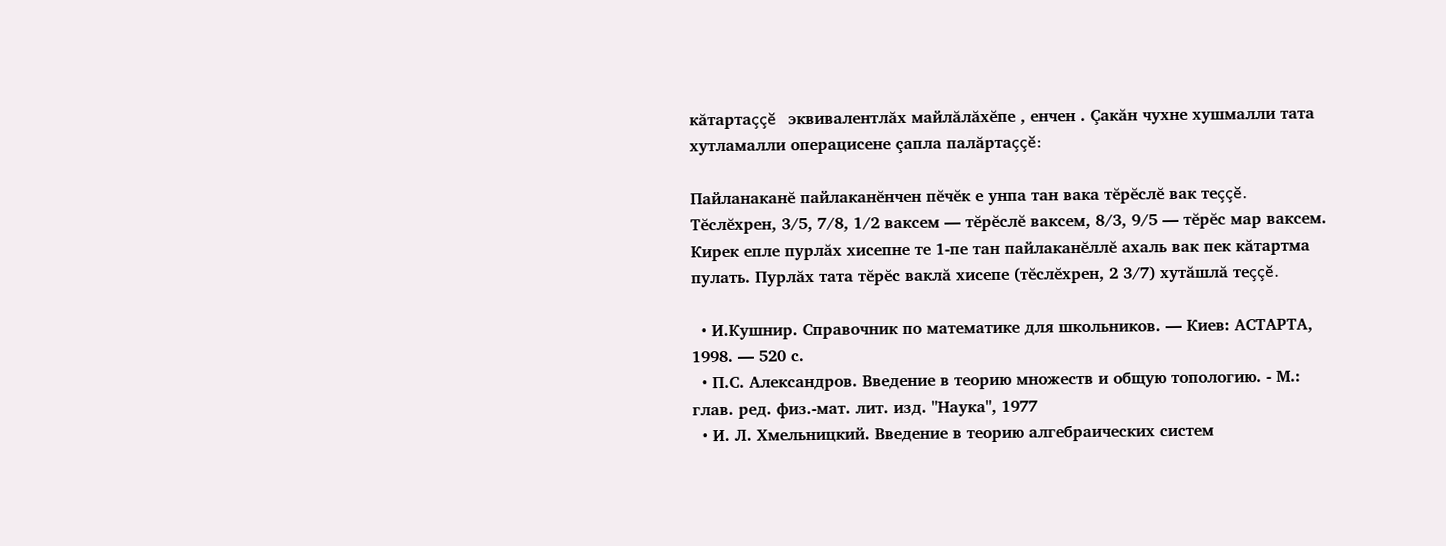кăтартаççĕ   эквивалентлăх майлăлăхĕпе , енчен . Çакăн чухне хушмалли тата хутламалли операцисене çапла палăртаççĕ:

Пайланаканĕ пайлаканĕнчен пĕчĕк е унпа тан вака тĕрĕслĕ вак теççĕ. Тĕслĕхрен, 3/5, 7/8, 1/2 ваксем — тĕрĕслĕ ваксем, 8/3, 9/5 — тĕрĕс мар ваксем. Кирек епле пурлăх хисепне те 1-пе тан пайлаканĕллĕ ахаль вак пек кăтартма пулать. Пурлăх тата тĕрĕс ваклă хисепе (тĕслĕхрен, 2 3/7) хутăшлă теççĕ.

  • И.Кушнир. Справочник по математике для школьников. — Киев: АСТАРТА, 1998. — 520 с.
  • П.С. Александров. Введение в теорию множеств и общую топологию. - М.: глав. ред. физ.-мат. лит. изд. "Наука", 1977
  • И. Л. Хмельницкий. Введение в теорию алгебраических систем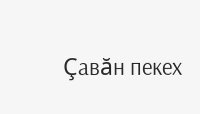Çавăн пекех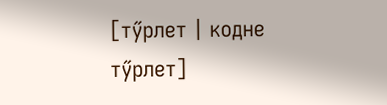[тӳрлет | кодне тӳрлет]